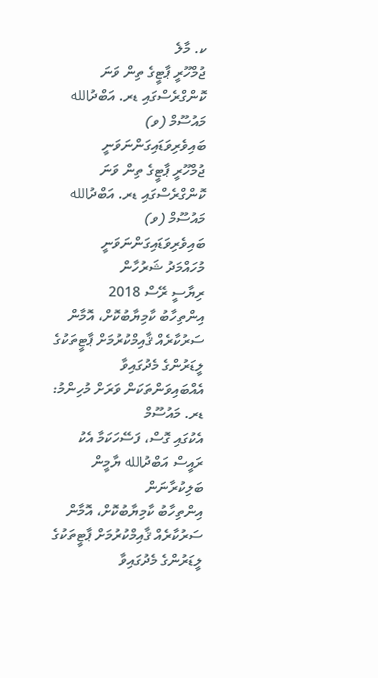ކ. މާލެ
ޖުމްހޫރީ ޕާޓީގެ ތިން ވަނަ ކޮންގްރެސްގައި ޑރ. އަބްދުالله މައުސޫމް (ވ) ބައިވެރިވަޑައިގަންނަވަނީ
ޖުމްހޫރީ ޕާޓީގެ ތިން ވަނަ ކޮންގްރެސްގައި ޑރ. އަބްދުالله މައުސޫމް (ވ) ބައިވެރިވަޑައިގަންނަވަނީ
މުހައްމަދު ޝަރުހާން
ރިޔާސީ ރޭސް 2018
އިންތިހާބު ކާމިޔާބުކޮށް، އޮމާން ސަރުކާރެއް ޤާއިމްކުރުމަށް ޕާޓީތަކުގެ ލީޑަރުންގެ މެދުގައިވާ އެއްބައިވަންތަކަން ވަރަށް މުހިންމު: ޑރ. މައުސޫމް
އެކުގައި ގޮސް، ފަސޭހަކަމާ އެކު ރައީސް އަބްދުالله ޔާމީން ބަލިކުރާނަން
އިންތިހާބު ކާމިޔާބުކޮށް، އޮމާން ސަރުކާރެއް ޤާއިމްކުރުމަށް ޕާޓީތަކުގެ ލީޑަރުންގެ މެދުގައިވާ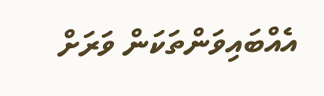އެއްބައިވަންތަކަން ވަރަށް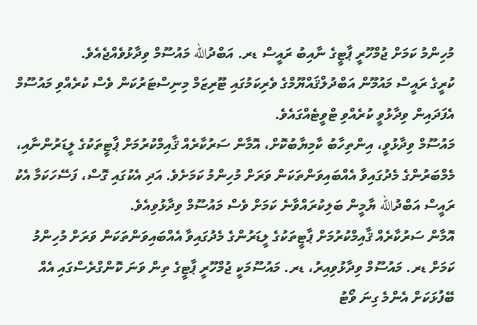މުހިންމު ކަމަށް ޖުމްހޫރީ ޕާޓީގެ ނާއިބު ރައީސް ޑރ. އަބްދުالله މައުސޫމް ވިދާޅުވެއްޖެއެވެ.
ކުރީގެ ރައީސް މައުމޫން އަބްދުލްޤައްޔޫމްގެ ވެރިކަމުގައި ޓޫރިޒަމް މިނިސްޓަރުކަން ވެސް ކުރެއްވި މައުސޫމް އެފަދައިން ވިދާޅުވީ ކުރެއްވި ޓްވީޓެއްގައެވެ.
މައުސޫމް ވިދާޅުވީ، އިންތިހާބު ކާމިޔާބުކޮށް، އޮމާން ސަރުކާރެއް ޤާއިމްކުރުމަށް ޕާޓީތަކުގެ ލީޑަރުންނާއި، މެމްބަރުންގެ މެދުގައިވާ އެއްބައިވަންތަކަން ވަރަށް މުހިންމު ކަމަށެވެ. އަދި އެކުގައި ގޮސް، ފަސޭހަކަމާ އެކު ރައީސް އަބްދުالله ޔާމީން ބަލިކުރައްވާނެ ކަމަށް ވެސް މައުސޫމް ވިދާޅުވިއެވެ.
އޮމާން ސަރުކާރެއް ޤާއިމްކުރުމަށް ޕާޓީތަކުގެ ލީޑަރުންގެ މެދުގައިވާ އެއްބައިވަންތަކަން ވަރަށް މުހިންމު ކަމަށް ޑރ. މައުސޫމް ވިދާޅުވިއިރު، ޑރ. މައުސޫމަކީ ޖުމްހޫރީ ޕާޓީގެ ތިން ވަނަ ކޮންގްރެސްގައި އެއް ބޭފުޅަކަށް އެންމެ ގިނަ ވޯޓު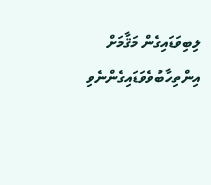ލިބިވަޑައިގެން މަޤާމަށް އިންތިހާބުވެވަޑައިގެންނެވި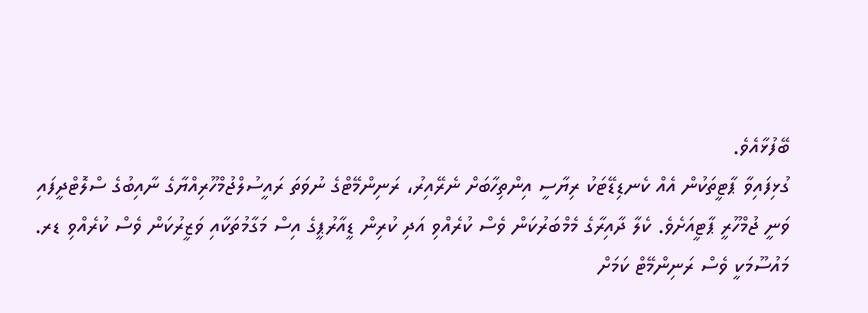ބޭފުޅާއެވެ.
ގުޅިފައިވާ ޕާޓީތަކުން އެއް ކެނޑިޑޭޓަކު ރިޔާސީ އިންތިހާބަށް ނެރޭއިރު، ރަނިންމޭޓްގެ ނުވަތަ ރައީސުލްޖުމްހޫރިއްޔާގެ ނާއިބުގެ ސްލޮޓްދީފައި ވަނީ ޖުމްހޫރީ ޕާޓީއަށެވެ. ކެލާ ދާއިރާގެ މެމްބަރުކަން ވެސް ކުރެއްވި އަދި ކުރިން ޑީއާރުޕީގެ އިސް މަގާމުތަކާއި ވަޒީރުކަން ވެސް ކުރެއްވި ޑރ. މައުސޫމަކީ ވެސް ރަނިންމޭޓް ކަމަށް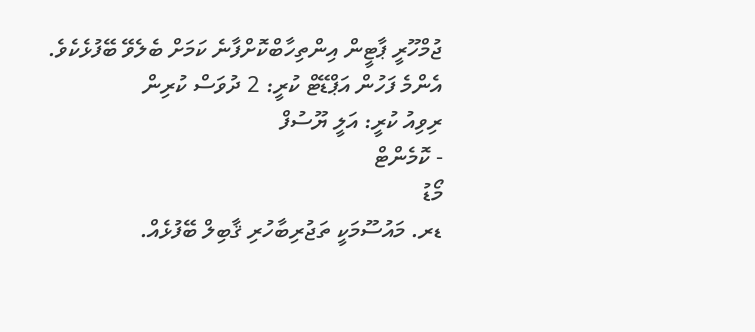ޖުމްހޫރީ ޕާޓީން އިންތިހާބްކޮށްފާނެ ކަމަށް ބެލެވޭ ބޭފުޅެކެވެ.
އެންމެ ފަހުން އަޕްޑޭޓް ކުރީ: 2 ދުވަސް ކުރިން
ރިވިއު ކުރީ: އަލީ ޔޫސުފް
- ކޮމެންޓް
މޯޑު
ޑރ. މައުސޫމަކީ ތަޖުރިބާހުރި ޤާބިލް ބޭފުޅެއް.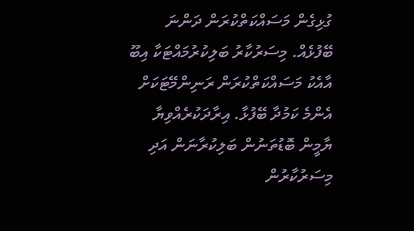ގުޅިގެން މަސައްކަތްކުރަން ދަންނަ ބޭފުޅެއް. މިސަރުކާރު ބަލިކުރުމައްޓަކާ އިބޫ އާއެކު މަސައްކަތްކުރަން ރަނިންމޭޓަކަށް އެންމެ ކަމުދާ ބޭފުޅާ. އިރާދަކުރެއްވިޔާ ޔާމީން ބޮޑުތަނުން ބަލިކުރާނަން އަދި މިސަރުކާރުން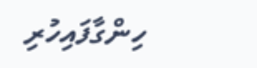ހިންގާފައިހުރި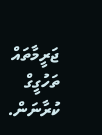ޖަރީމާތައް ތަހުގީގް ކުރާނަން.